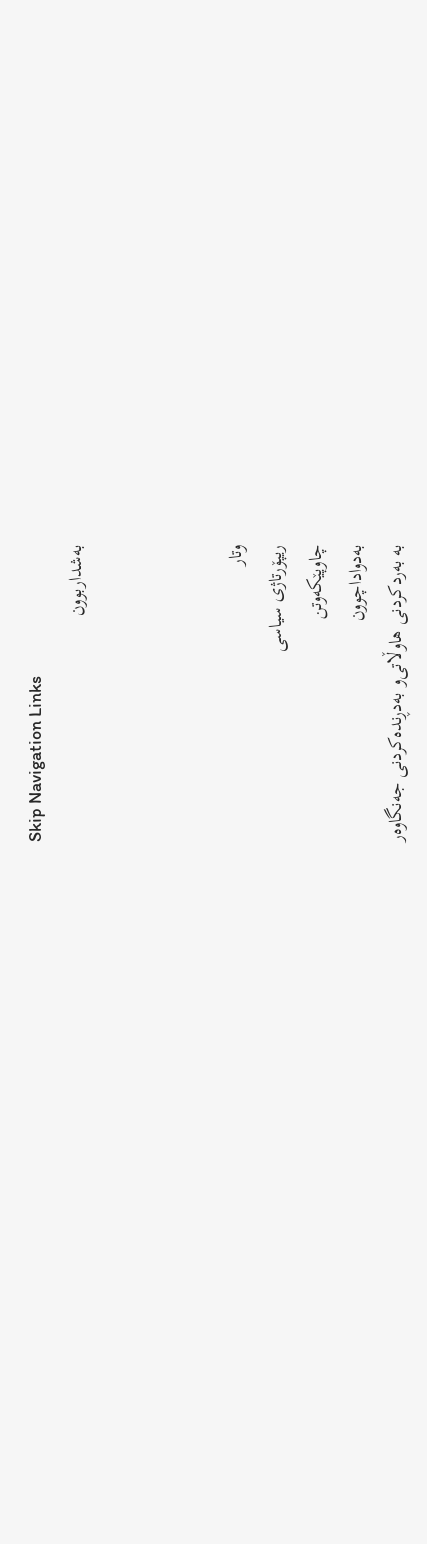Skip Navigation Links
به‌شداربوون



وتار
ریپۆرتاژی سیاسی
چاوپێکه‌وتن
به‌دواداچوون
به‌ به‌ردكردنی‌ هاوڵاتی‌‌و به‌دڕنده‌كردنی‌ جه‌نگاوه‌ر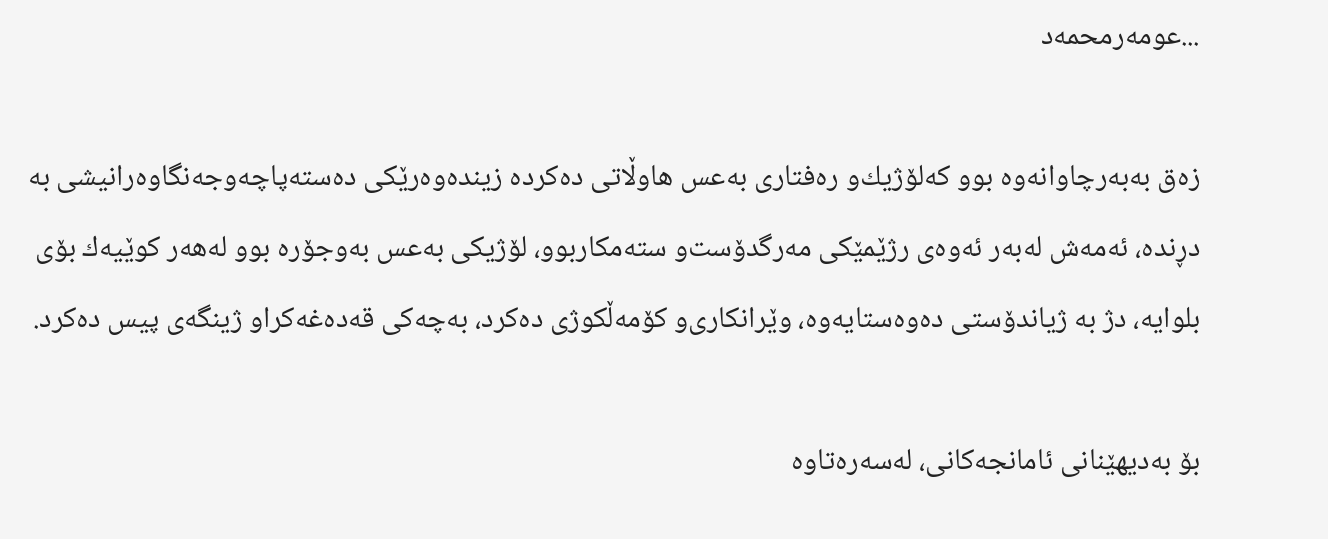...عومه‌رمحمه‌د

زه‌ق به‌به‌رچاوانه‌وه‌ بوو كه‌لۆژیك‌و ره‌فتاری‌ به‌عس هاوڵاتی‌ ده‌كرده‌ زینده‌وه‌رێكی‌ ده‌سته‌پاچه‌‌وجه‌نگاوه‌رانیشی‌ به‌ دڕنده‌، ئه‌مه‌ش له‌به‌ر ئه‌وه‌ی‌ رژێمێكی‌ مه‌رگدۆست‌و سته‌مكاربوو، لۆژیكی‌ به‌عس به‌وجۆره‌ بوو له‌هه‌ر كوێیه‌ك بۆی‌ بلوایه‌، دژ به‌ ژیاندۆستی‌ ده‌وه‌ستایه‌وه‌، وێرانكاری‌‌و كۆمه‌ڵكوژی‌ ده‌كرد، به‌چه‌كی‌ قه‌ده‌غه‌كراو ژینگه‌ی‌ پیس ده‌كرد.

بۆ به‌دیهێنانی‌ ئامانجه‌كانی‌، له‌سه‌ره‌تاوه‌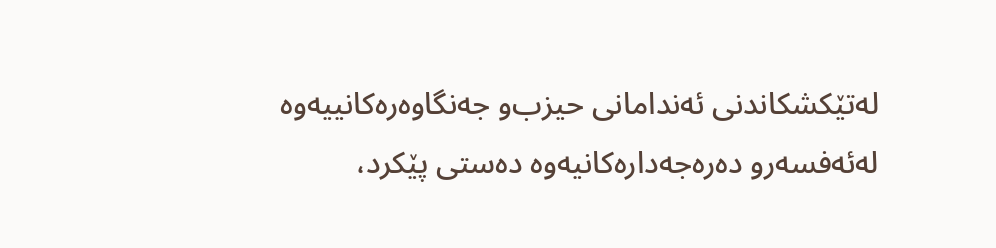له‌تێكشكاندنی‌ ئه‌ندامانی‌ حیزب‌و جه‌نگاوه‌ره‌كانییه‌وه‌ له‌ئه‌فسه‌رو ده‌ره‌جه‌داره‌كانیه‌وه‌ ده‌ستی‌ پێكرد،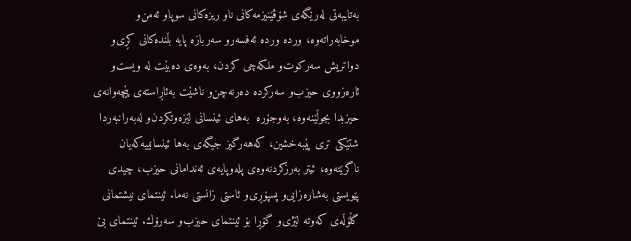به‌تایبه‌تی‌ له‌رێگه‌ی‌ شۆڤێنیزمه‌كانی‌ ناو ریزه‌كانی‌ سوپاو ئه‌من‌و موخابه‌راته‌وه‌، ورده‌ ورده‌ ئه‌فسه‌رو سه‌ربازه‌ پایه‌ بڵنده‌كانی‌ كڕی‌‌و دواتریش سه‌ركوت‌و ملكه‌چی كردن، به‌وه‌ی‌ ده‌بێت له‌ ویست‌و ئاره‌زووی‌ حیزب‌و سه‌ركرده‌ ده‌رنه‌چن‌و ناشێت به‌ئاڕاسته‌ی‌ پێچه‌وانه‌ی‌ حیزبدا بجوڵێنه‌وه‌، به‌وجۆره‌  به‌های‌ ئینسانی‌ لێزه‌وتكردن‌و له‌به‌رانبه‌ردا شتێكی‌ تری‌ پێبه‌خشین، كه‌هه‌رگیز جیگه‌ی‌ به‌ها ئینسانییه‌كه‌یان ناگرێته‌وه‌، ئیتر به‌رزكردنه‌وه‌ی‌ پله‌‌وپایه‌ی‌ ئه‌ندامانی‌ حیزب، چیدی‌ پێویستی‌ به‌شاره‌زایی‌‌و پسپۆڕی‌‌و ئاستی‌ زانستی‌ نه‌ما. ئینتمای‌ نیشتمانی‌ گڵۆڵه‌ی‌ كه‌وته‌ لێژی‌‌و گۆڕا بۆ ئینتمای‌ حیزب‌و سه‌رۆك. ئینتمای‌ بێ‌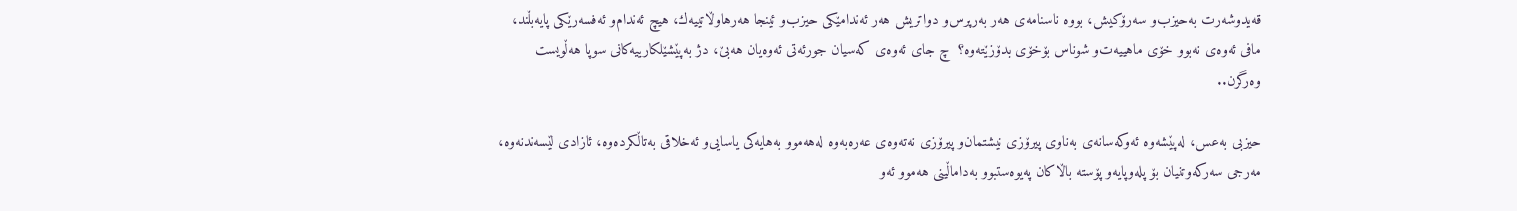قه‌یدوشه‌رت به‌حیزب‌و سه‌رۆكیش، بووه‌ ناسنامه‌ی‌ هه‌ر به‌رپرس‌و دواتریش هه‌ر ئه‌ندامێكی‌ حیزب‌و ئینجا هه‌رهاوڵاتییه‌ك، هیچ ئه‌ندام‌و ئه‌فسه‌رێكی‌ پایه‌بڵند، مافی‌ ئه‌وه‌ی‌ نه‌بوو خۆی‌ ماهییه‌ت‌و شوناس بۆخۆی‌ بدۆزێته‌وه‌؟  چ جای‌ ئه‌وه‌ی‌ كه‌سیان جورئه‌تی‌ ئه‌وه‌یان هه‌بێ‌، دژ به‌پێشێلكارییه‌كانی‌ سوپا هه‌ڵویست وه‌رگرن..

حیزبی‌ به‌عس، له‌پێشه‌وه‌ ئه‌وكه‌سانه‌ی‌ به‌ناوی‌ پیرۆزی‌ نیشتمان‌و پیرۆزی‌ نه‌ته‌وه‌ی‌ عه‌ره‌به‌وه‌ له‌هه‌موو به‌هایه‌كی‌ یاسایی‌‌و ئه‌خلاقی‌ به‌تاڵكرده‌وه‌، ئازادی‌ لێسه‌ندنه‌وه‌، مه‌رجی‌ سه‌ركه‌وتنیان بۆ پله‌وپایه‌و پۆسته‌ باڵاكان په‌یوه‌ستبوو به‌داماڵینی‌ هه‌موو ئه‌و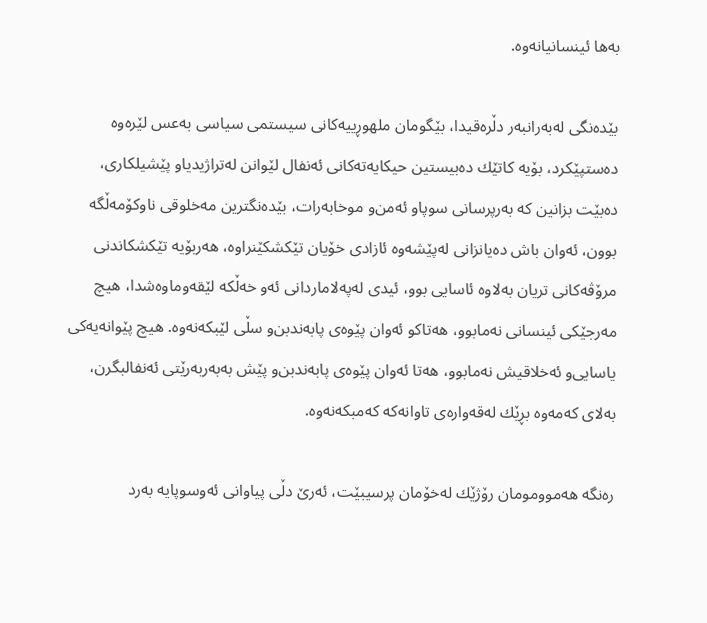به‌ها ئینسانیانه‌وه‌.

بێده‌نگی‌ له‌به‌رانبه‌ر دڵره‌قیدا، بێگومان ملهوڕییه‌كانی‌ سیستمی‌ سیاسی‌ به‌عس لێره‌وه‌ ده‌ستپێكرد، بۆیه‌ كاتێك ده‌بیستین حیكایه‌ته‌كانی‌ ئه‌نفال لێوانن له‌تراژیدیاو پێشیلكاری‌، ده‌بێت بزانین كه‌ به‌رپرسانی‌ سوپاو ئه‌من‌و موخابه‌رات، بێده‌نگترین مه‌خلوقی‌ ناوكۆمه‌ڵگه‌ بوون، ئه‌وان باش ده‌یانزانی‌ له‌پێشه‌وه‌ ئازادی‌ خۆیان تێكشكێنراوه‌، هه‌ربۆیه‌ تێكشكاندنی‌ مرۆڤه‌كانی‌ تریان به‌لاوه‌ ئاسایی‌ بوو، ئیدی‌ له‌په‌لاماردانی‌ ئه‌و خه‌ڵكه‌ لێقه‌وماوه‌شدا، هیچ مه‌رجێكی‌ ئینسانی‌ نه‌مابوو، هه‌تاكو ئه‌وان پێوه‌ی‌ پابه‌ندبن‌و سڵی‌ لێبكه‌نه‌وه‌. هیچ پێوانه‌یه‌كی‌ یاسایی‌و ئه‌خلاقیش نه‌مابوو، هه‌تا ئه‌وان پێوه‌ی‌ پابه‌ندبن‌و پێش به‌به‌ربه‌رێتی‌ ئه‌نفالبگرن،  به‌لای‌ كه‌مه‌وه‌ بڕێك له‌قه‌واره‌ی‌ تاوانه‌كه‌ كه‌مبكه‌نه‌وه‌.

ره‌نگه‌ هه‌موومومان رۆژێك له‌خۆمان پرسیبێت، ئه‌رێ‌ دڵی‌ پیاوانی‌ ئه‌وسوپایه‌ به‌رد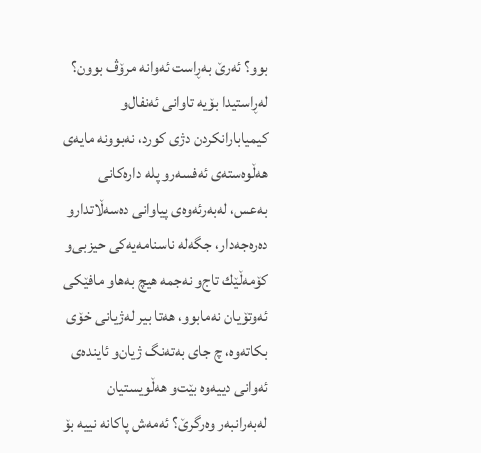بوو؟ ئه‌رێ‌ به‌ڕاست ئه‌وانه‌ مرۆڤ بوون؟ له‌ڕاستیدا بۆیه‌ تاوانی‌ ئه‌نفال‌و كیمیابارانكردن دژی‌ كورد، نه‌بوونه‌ مایه‌ی‌ هه‌ڵوه‌سته‌ی‌ ئه‌فسه‌رو پله‌ داره‌كانی‌ به‌عس، له‌به‌رئه‌وه‌ی‌ پیاوانی‌ ده‌سه‌ڵاتدارو ده‌ره‌جه‌دار، جگه‌له‌ ناسنامه‌یه‌كی‌ حیزبی‌‌و كۆمه‌ڵێك تاج‌و نه‌جمه‌ هیچ به‌هاو مافێكی‌ ئه‌وتۆیان نه‌مابوو، هه‌تا بیر له‌ژیانی‌ خۆی‌ بكاته‌وه‌، چ جای‌ به‌ته‌نگ ژیان‌و ئاینده‌ی‌ ئه‌وانی‌ دییه‌وه‌ بێت‌و هه‌ڵویستیان له‌به‌رانبه‌ر وه‌رگرێ‌؟ ئه‌مه‌ش پاكانه‌ نییه‌ بۆ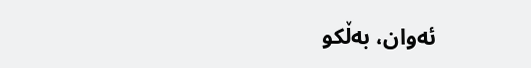ئه‌وان، به‌ڵكو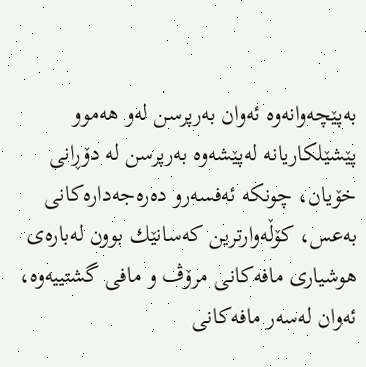به‌پێچه‌وانه‌وه‌ ئه‌وان به‌رپرسن له‌و هه‌موو پێشێلكاریانه‌ له‌پێشه‌وه‌ به‌رپرسن له‌ دۆڕانی‌ خۆیان، چونكه‌ ئه‌فسه‌رو ده‌ره‌جه‌داره‌كانی‌ به‌عس، كۆڵه‌وارترین كه‌سانێك بوون له‌باره‌ی‌ هوشیاری‌ مافه‌كانی‌ مرۆڤ ‌و مافی‌ گشتییه‌وه‌، ئه‌وان له‌سه‌ر مافه‌كانی‌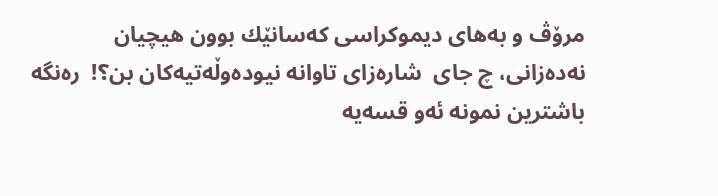مرۆڤ ‌و به‌های‌ دیموكراسی‌ كه‌سانێك بوون هیچیان نه‌ده‌زانی‌، چ جای‌  شاره‌زای‌ تاوانه‌ نیوده‌وڵه‌تیه‌كان بن؟!  ره‌نگه‌ باشترین نمونه‌ ئه‌و قسه‌یه‌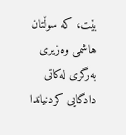بێت، كه‌ سوڵتان هاشمی‌ وه‌زیری‌ به‌رگری‌ له‌كاتی‌ دادگایی‌ كردنیاندا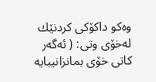وه‌كو داكۆكی‌ كردنێك له‌خۆی‌ وتی‌: ( ئه‌گه‌ر كاتی‌ خۆی‌ بمانزانیبایه‌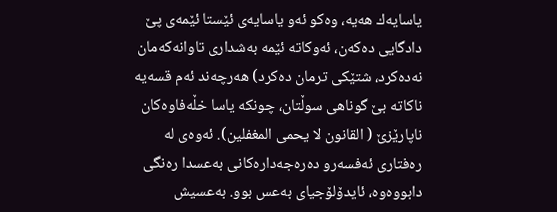یاسایه‌ك هه‌یه‌، وه‌كو ئه‌و یاسایه‌ی‌ ئێستا ئێمه‌ی‌ پێ دادگایی‌ ده‌كه‌ن، ئه‌وكاته‌ ئێمه‌ به‌شداری‌ تاوانه‌كه‌مان نه‌ده‌كرد، شتێكی‌ ترمان ده‌كرد) هه‌رچه‌ند ئه‌م قسه‌یه‌ ناكاته‌ بێ‌ گوناهی‌ سوڵتان، چونكه‌ یاسا خڵه‌فاوه‌كان ناپارێزێ‌ ( القانون لا یحمی المغفلین). ئه‌وه‌ی‌ له‌ ره‌فتاری‌ ئه‌فسه‌رو ده‌ره‌جه‌داره‌كانی‌ به‌عسدا ره‌نگی‌ دابووه‌وه‌، ئایدۆلۆجیای‌ به‌عس بوو. به‌عسیش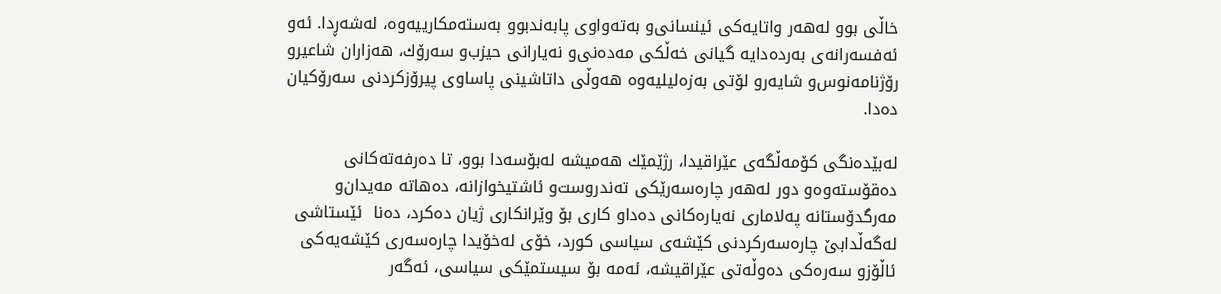خاڵی‌ بوو له‌هه‌ر واتایه‌كی‌ ئینسانی‌‌و به‌ته‌واوی‌ پابه‌ندبوو به‌سته‌مكارییه‌وه‌، له‌شه‌ڕدا. ئه‌و ئه‌فسه‌رانه‌ی‌ به‌رده‌دایه‌ گیانی‌ خه‌ڵكی‌ مه‌ده‌نی‌‌و نه‌یارانی‌ حیزب‌و سه‌رۆك، هه‌زاران شاعیرو رۆژنامه‌نوس‌و شایه‌رو لۆتی‌ به‌زه‌لیلیه‌وه‌ هه‌وڵی‌ داتاشینی‌ پاساوی‌ پیرۆزكردنی‌ سه‌رۆكیان ده‌دا.

له‌بێده‌نگی‌ كۆمه‌ڵگه‌ی‌ عێراقیدا، رژێمێك هه‌میشه‌ له‌بۆسه‌دا بوو، تا ده‌رفه‌ته‌كانی‌ ده‌قۆسته‌وه‌و دور له‌هه‌ر چاره‌سه‌رێكی‌ ته‌ندروست‌و ئاشتیخوازانه‌، ده‌هاته‌ مه‌یدان‌و مه‌رگدۆستانه‌ په‌لاماری‌ نه‌یاره‌كانی‌ ده‌داو كاری‌ بۆ وێرانكاری‌ ژیان ده‌كرد، ده‌نا  ئێستاشی‌ له‌گه‌ڵدابێ‌ چاره‌سه‌ركردنی‌ كێشه‌ی‌ سیاسی‌ كورد، خۆی‌ له‌خۆیدا چاره‌سه‌ری‌ كێشه‌یه‌كی‌ ئاڵۆز‌و سه‌ره‌كی‌ ده‌وڵه‌تی‌ عێراقیشه‌، ئه‌مه‌ بۆ سیستمێكی‌ سیاسی‌، ئه‌گه‌ر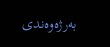به‌رژه‌وه‌ندی‌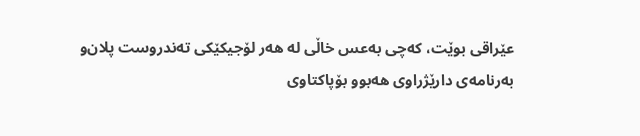عێراقی‌ بوێت، كه‌چی‌ به‌عس خاڵی‌ له‌ هه‌ر لۆجیكێكی‌ ته‌ندروست پلان‌و به‌رنامه‌ی‌ دارێژراوی‌ هه‌بوو بۆپاكتاوی‌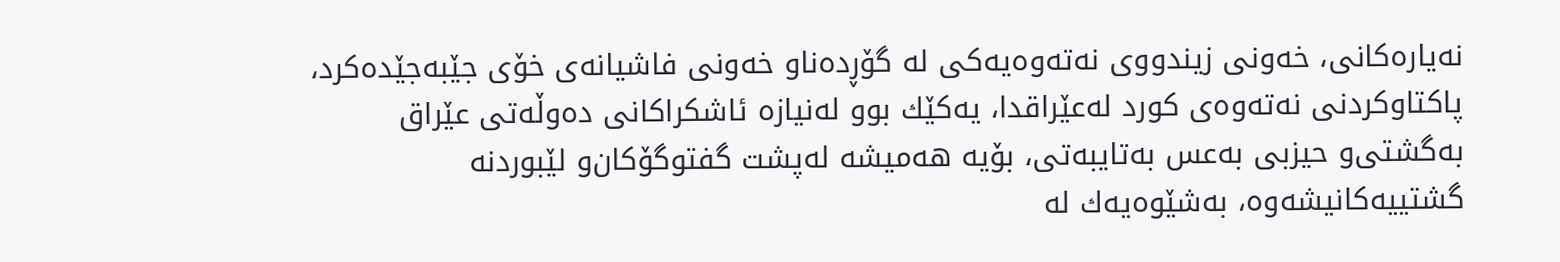نه‌یاره‌كانی‌، خه‌ونی‌ زیندووی‌ نه‌ته‌وه‌یه‌كی‌ له‌ گۆڕده‌ناو خه‌ونی‌ فاشیانه‌ی‌ خۆی‌ جێبه‌جێده‌كرد، پاكتاوكردنی‌ نه‌ته‌وه‌ی‌ كورد له‌عێراقدا، یه‌كێك بوو له‌نیازه‌ ئاشكراكانی‌ ده‌وڵه‌تی‌ عێراق به‌گشتی‌‌و حیزبی‌ به‌عس به‌تایبه‌تی‌، بۆیه‌ هه‌میشه‌ له‌پشت گفتوگۆكان‌و لێبوردنه‌ گشتییه‌كانیشه‌وه‌، به‌شێوه‌یه‌ك له‌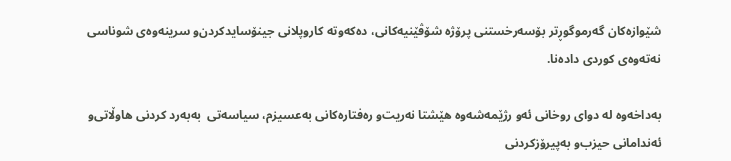شێوازه‌كان گه‌رموگوڕتر بۆسه‌رخستنی‌ پرۆژه‌ شۆڤێنیه‌كانی‌، ده‌كه‌وته‌ كار‌وپلانی‌ جینۆسایدكردن‌و سرینه‌وه‌ی‌ شوناسی‌ نه‌ته‌وه‌ی‌ كوردی‌ داده‌نا.

به‌داخه‌وه‌ له‌ دوای‌ روخانی‌ ئه‌و رژێمه‌شه‌وه‌ هێشتا نه‌ریت‌و ره‌فتاره‌كانی‌ به‌عسیزم، سیاسه‌تی‌  به‌به‌رد كردنی‌ هاوڵاتی‌‌و ئه‌ندامانی‌ حیزب‌و به‌پیرۆزكردنی‌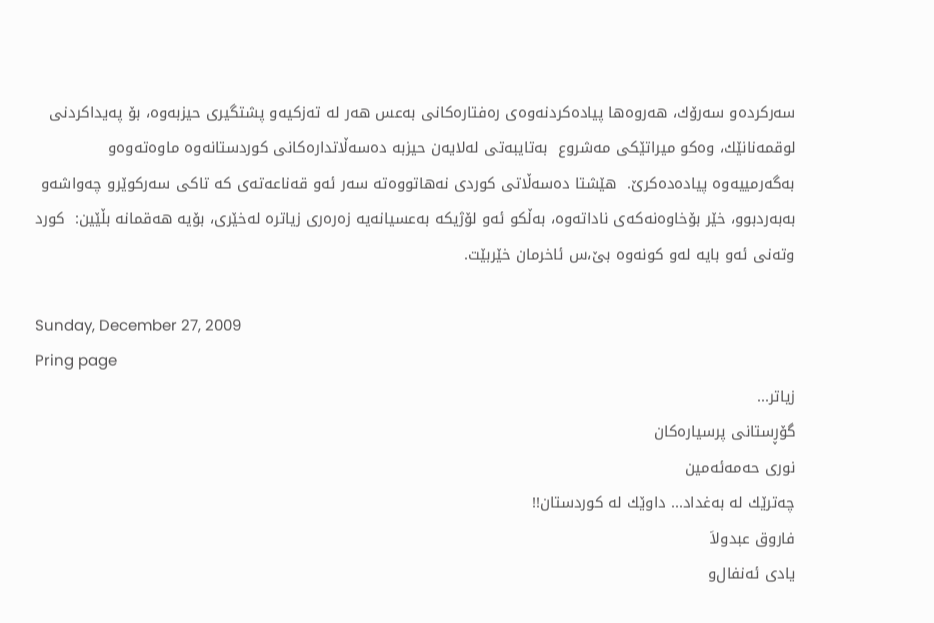سه‌ركرده‌و سه‌رۆك، هه‌روه‌ها پیاده‌كردنه‌وه‌ی‌ ره‌فتاره‌كانی‌ به‌عس هه‌ر له‌ ته‌زكیه‌‌و پشتگیری‌ حیزبه‌وه‌، بۆ په‌یداكردنی‌  لوقمه‌نانێك، وه‌كو میراتێكی‌ مه‌شروع  به‌تایبه‌تی‌ له‌لایه‌ن حیزبه‌ ده‌سه‌ڵاتداره‌كانی‌ كوردستانه‌وه‌ ماوه‌ته‌وه‌و به‌گه‌رمییه‌وه‌ پیاده‌ده‌كرێ‌.  هێشتا ده‌سه‌ڵاتی‌ كوردی‌ نه‌هاتووه‌ته‌ سه‌ر ئه‌و قه‌ناعه‌ته‌ی‌ كه‌ تاكی‌ سه‌ركوێرو چه‌واشه‌و به‌به‌ردبوو، خێر بۆخاوه‌نه‌كه‌ی‌ ناداته‌وه‌، به‌ڵكو ئه‌و لۆژیكه‌ به‌عسیانه‌یه‌ زه‌ره‌ری‌ زیاتره‌ له‌خێری‌، بۆیه‌ هه‌قمانه‌ بڵێین:  كورد وته‌نی‌ ئه‌و بایه‌ له‌و كونه‌وه‌ بێ‌،س ئاخرمان خێربێت.

Sunday, December 27, 2009
Pring page
زیاتر...
گۆڕستانی پرسیاره‌كان
نوری حه‌مه‌ئه‌مین
چه‌ترێك له‌ به‌غداد... داوێك له‌ كوردستان!!
فاروق عبدولاَ
یادی‌ ئه‌نفال‌و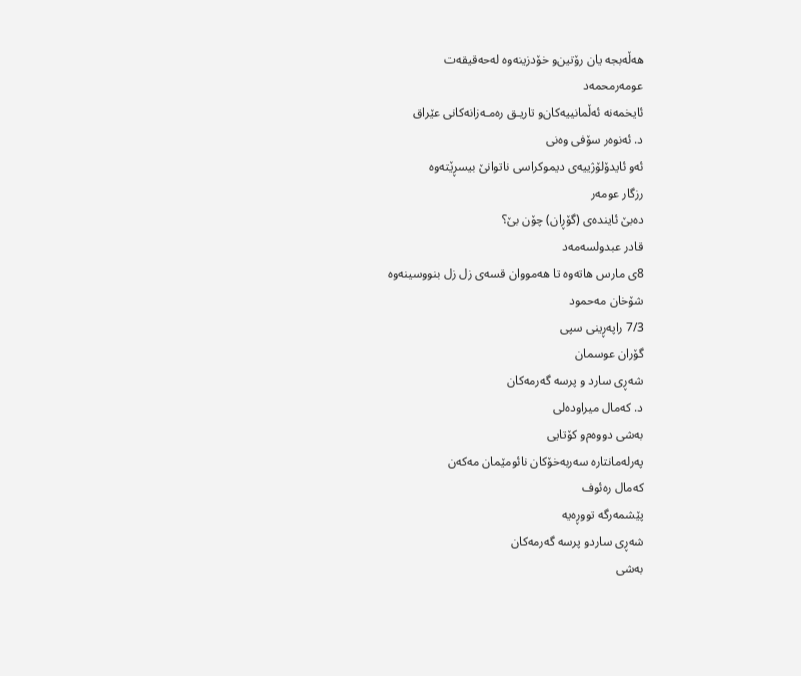هه‌ڵه‌بجه‌ یان رۆتین‌و خۆدزینه‌وه‌ له‌حه‌قیقه‌ت
عومه‌رمحمه‌د
ئایخمه‌نه‌ ئه‌ڵمانییه‌كان‌و تاریـق ره‌مـه‌زانه‌كانی عێراق
د. ئه‌نوه‌ر سۆفی وه‌نی
ئه‌و ئایدۆلۆژییه‌ی دیموكراسی ناتوانێ بیسڕێته‌وه‌
رزگار عومه‌ر
ده‌بێ ئاینده‌ی (گۆڕان) چۆن بێ؟
قادر عبدولسه‌مه‌د
8ی‌ مارس هاته‌وه‌ تا هه‌مووان قسه‌ی‌ زل زل بنووسینه‌وه‌
شۆخان مه‌حمود
7/3 راپه‌ڕینی‌ سپی‌
گۆران عوسمان
شه‌ڕی سارد و پرسه‌ گه‌رمه‌كان
د. كه‌مال میراوده‌لی
به‌شی‌ دووه‌م‌و كۆتایی‌
په‌رله‌مانتاره‌ سه‌ربه‌خۆكان نائومێمان مه‌كه‌ن
كه‌مال ره‌ئوف
پێشمه‌رگه‌ تووڕه‌یه‌
شه‌ڕی ساردو پرسه‌ گه‌رمه‌كان
به‌شی‌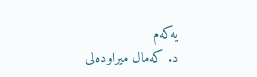یه‌كه‌م
د. كه‌مال میراوده‌لی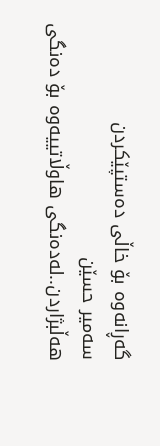گه‌ڕانه‌وه‌ بۆ خاڵی‌ ده‌ستپێكردن
سه‌میر حسێن
هه‌ڵبژاردن..له‌ده‌نگی‌ هاوڵاتییه‌وه‌ بۆ ده‌نگی‌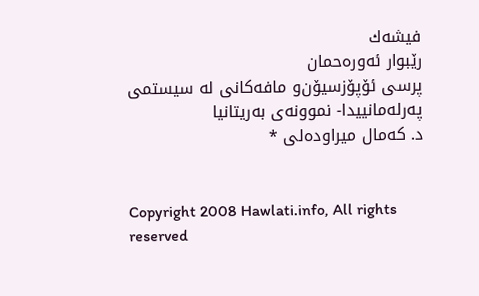فیشه‌ك
رێبوار ئه‌وره‌حمان
پرسی ئۆپۆزسیۆن‌و مافه‌كانی له‌ سیستمی په‌ر‌له‌مانییدا- نموونه‌ی به‌ریتانیا
د. كه‌مال میراوده‌لی *


Copyright 2008 Hawlati.info, All rights reserved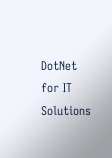DotNet for IT Solutions